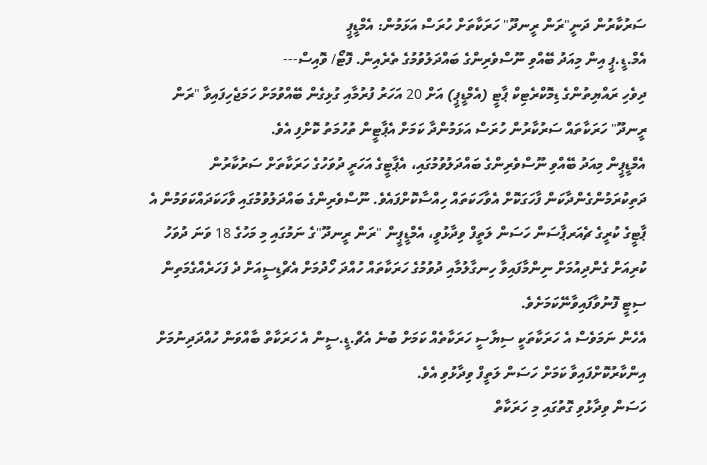ސަރުކާރުން ދަނީ"ރަން ރީނދޫ" ހަރަކާތަށް ހުރަސް އަޅަމުން: އެމްޑީޕީ
އެމް.ޑީ.ޕީ އިން މިއަދު ބޭއްވި ނޫސްވެރިންގެ ބައްދަލުވުމުގެ ތެރެއިން. ފޮޓޯ/ ވޮއިސް---
ދިވެހި ރައްޔިތުންގެ ޑިމޮކްރެޓިކް ޕާޓީ (އެމްޑީޕީ) އަށް 20 އަހަރު ފުރުމާއި ގުޅިގެން ބޭއްވުމަށް ހަމަޖެހިފައިވާ "ރަން ރީނދޫ" ހަރަކާތައް ސަރުކާރުން ހުރަސް އަޅަމުންދާ ކަމަށް އެޕާޓީން ތުހުމަތު ކޮށްފި އެވެ.
އެމްޑީޕީން މިއަދު ބޭއްވި ނޫސްވެރިންގެ ބައްދަލުވުމުގައި، އެޕާޓީގެ އަހަރީ ދުވަހުގެ ހަރަކާތަށް ސަރުކާރުން ދަތިކުރަމުންގެންދާކަން ފާހަގަކޮށް އެވާހަކަތައް ހިއްސާކޮށްފައެވެ. ނޫސްވެރިންގެ ބައްދަލުވުމުގައި ވާހަކަދައްކަވަމުން އެ ޕާޓީގެ ކުރީގެ ޗެއަރޕާސަން ހަސަން ލަތީފް ވިދާޅުވީ، އެމްޑީޕީން "ރަން ރީނދޫ"ގެ ނަމުގައި މި މަހުގެ 18 ވަނަ ދުވަހު ކުރިއަށް ގެންދިއުމަށް ނިންމާފައިވާ ހިނގާލުމާއި ދުވުމުގެ ހަރަކާތައް ހުއްދަ ހޯދުމަށް އެޗްޑިސީއަށް ދެ ފަހަރެއްގެމަތިން ސިޓީ ފޮނުވާފައިވާނޭކަމަށެވެ.
އެހެން ނަމަވެސް އެ ހަރަކާތަކީ ސިޔާސީ ހަރަކާތެއް ކަމަށް ބުނެ އެޗް.ޑީ.ސީން އެ ހަރަކާތް ބާއްވަން ހުއްދަދިނުމަށް އިންކާރުކޮށްފައިވާ ކަމަށް ހަސަން ލަތީފް ވިދާޅުވި އެވެ.
ހަސަން ވިދާޅުވި ގޮތުގައި މި ހަރަކާތް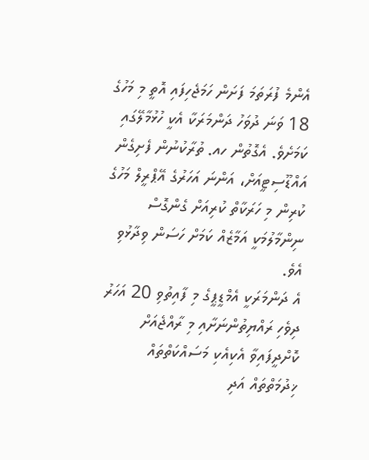އެންމެ ފުރަތަމަ ފަށަން ހަމަޖެހިފައި އޮތީ މި މަހުގެ 18 ވަނަ ދުވަހު ދަންމަރަކާ އެކީ ހުޅުމާލޭގައި ކަމަށެވެ. އެގޮތުން ހއ. ތުރާކުނުން ފެށިގެން އައްޑޫސިޓީއަށް، އަންނަ އަހަރުގެ އޭޕްރީލް މަހުގެ ކުރިން މި ހަރަކާތް ކުރިއަށް ގެންގޮސް ނިންމާލުމަކީ އަމާޒެއް ކަމަށް ހަސަން ވިދާޅުވި އެވެ.
އެ ދަންމަރަކީ އެމްޑީޕީގެ މި ފާއިތުވި 20 އަހަރު ދިވެހި ރައްޔިތުންނަށާއި މި ރާއްޖެއަށް ކޮށްދީފައިވާ އެކިއެކި މަސައްކަތްތައް ޚިދުމަތްތައް އަދި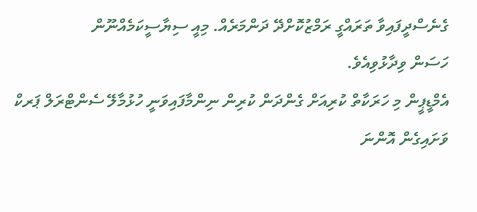ގެނެސްދީފައިވާ ތަރައްގީ ރަމްޒުކޮށްދޭ ދަންމަރެއް. މިއީ ސިޔާސީކަމެއްނޫން
ހަސަން ވިދާޅުވިއެވެ.
އެމްޑީޕީން މި ހަރަކާތް ކުރިއަށް ގެންދަން ކުރިން ނިންމާފައިވަނީ ހުޅުމާލޭ ސެންޓްރަލް ޕަރކް ވަށައިގެން އޮންނަ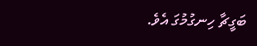ބަގީޗާ ހިނގުމުގަ އެވެ.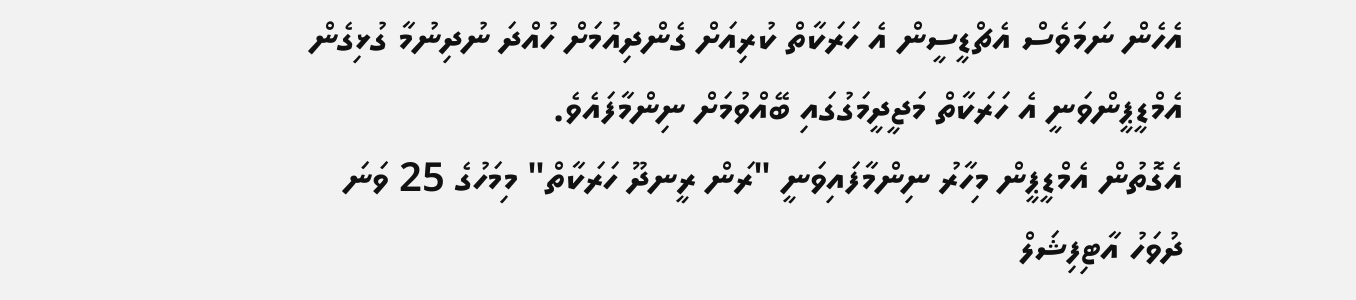އެހެން ނަމަވެސް އެޗްޑީސީން އެ ހަރަކާތް ކުރިއަށް ގެންދިއުމަށް ހުއްދަ ނުދިނުމާ ގުޅިގެން އެމްޑީޕީންވަނީ އެ ހަރަކާތް މަޖީދީމަގުގައި ބޭއްވުމަށް ނިންމާފައެވެ.
އެގޮތުން އެމްޑީޕީން މިހާރު ނިންމާފައިވަނީ "ރަން ރީނދޫ ހަރަކާތް" މިމަހުގެ 25 ވަނަ ދުވަހު އާޓިފިޝަލް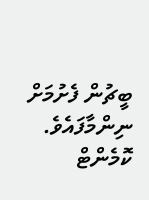ބީޗުން ފެށުމަށް ނިންމާފައެވެ.
ކޮމެންޓް